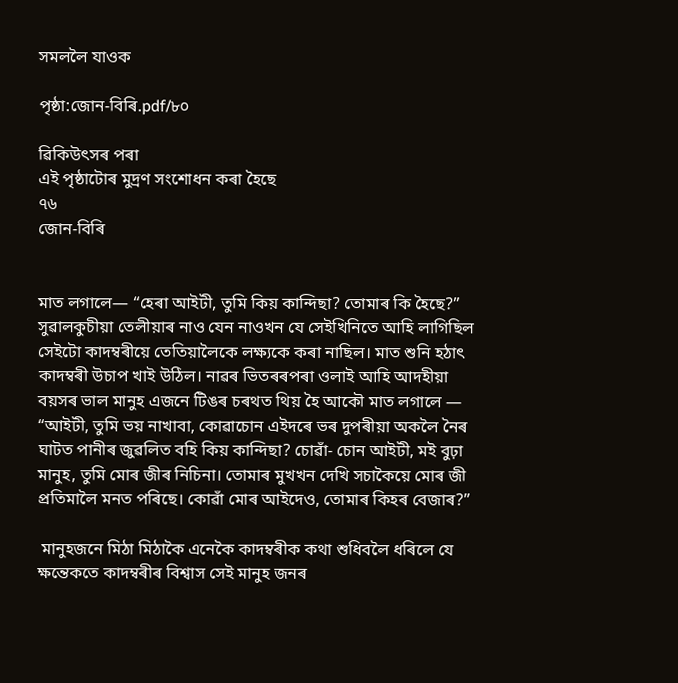সমললৈ যাওক

পৃষ্ঠা:জোন-বিৰি.pdf/৮০

ৱিকিউৎসৰ পৰা
এই পৃষ্ঠাটোৰ মুদ্ৰণ সংশোধন কৰা হৈছে
৭৬
জোন-বিৰি


মাত লগালে— “হেৰা আইটী, তুমি কিয় কান্দিছা? তোমাৰ কি হৈছে?” সুৱালকুচীয়া তেলীয়াৰ নাও যেন নাওখন যে সেইখিনিতে আহি লাগিছিল সেইটো কাদম্বৰীয়ে তেতিয়ালৈকে লক্ষ্যকে কৰা নাছিল। মাত শুনি হঠাৎ কাদম্বৰী উচাপ খাই উঠিল। নাৱৰ ভিতৰৰপৰা ওলাই আহি আদহীয়া বয়সৰ ভাল মানুহ এজনে টিঙৰ চৰথত থিয় হৈ আকৌ মাত লগালে — “আইটী, তুমি ভয় নাখাবা, কোৱাচোন এইদৰে ভৰ দুপৰীয়া অকলৈ নৈৰ ঘাটত পানীৰ জুৱলিত বহি কিয় কান্দিছা? চোৱাঁ- চোন আইটী, ম‍ই বুঢ়া মানুহ, তুমি মোৰ জীৰ নিচিনা। তোমাৰ মুখখন দেখি সচাকৈয়ে মোৰ জী প্ৰতিমালৈ মনত পৰিছে। কোৱাঁ মোৰ আইদেও, তোমাৰ কিহৰ বেজাৰ?”

 মানুহজনে মিঠা মিঠাকৈ এনেকৈ কাদম্বৰীক কথা শুধিবলৈ ধৰিলে যে ক্ষন্তেকতে কাদম্বৰীৰ বিশ্বাস সেই মানুহ জনৰ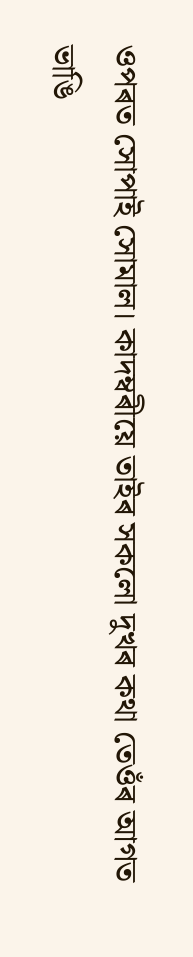ওপৰত সোপাই সোমাল। কাদম্বৰীয়ে তাইৰ সকলো দুখৰ কথা তেওঁৰ আগত ভাঙি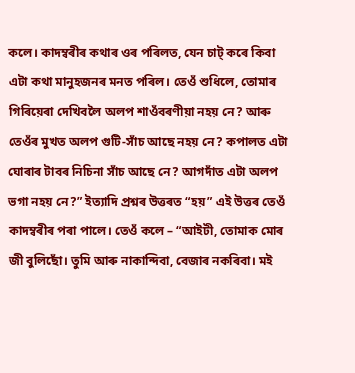কলে। কাদম্বৰীৰ কথাৰ ওৰ পৰিলত, যেন চাট্ কৰে কিবা এটা কথা মানুহজনৰ মনত পৰিল। তেওঁ শুধিলে, তোমাৰ গিৰিয়েৰা দেখিবলৈ অলপ শাওঁবৰণীয়া নহয় নে? আৰু তেওঁৰ মুখত অলপ গুটি-সাঁচ আছে নহয় নে? কপালত এটা ঘোৰাৰ টাবৰ নিচিনা সাঁচ আছে নে? আগদাঁত এটা অলপ ভগা নহয় নে?” ইত্যাদি প্ৰশ্নৰ উত্তৰত “হয়” এই উত্তৰ তেওঁ কাদম্বৰীৰ পৰা পালে। তেওঁ কলে – “আইটী, তোমাক মোৰ জী বুলিছোঁ। তুমি আৰু নাকান্দিবা, বেজাৰ নকৰিবা। মই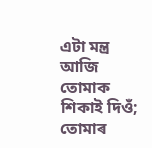এটা মন্ত্ৰ আজি তোমাক শিকাই দিওঁ; তোমাৰ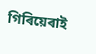গিৰিয়েৰাই